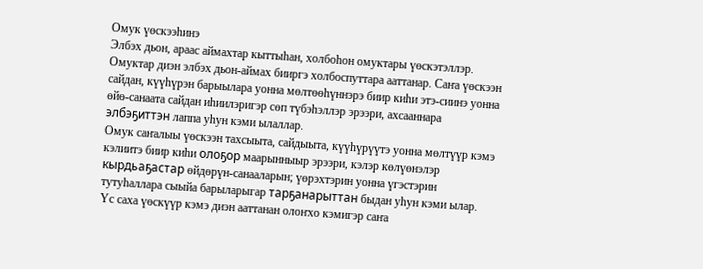Омук үөскээһинэ
Элбэх дьон, араас аймахтар кыттыһан, холбоһон омуктары үөскэтэллэр. Омуктар диэн элбэх дьон-аймах бииргэ холбоспуттара ааттанар. Саҥа үөскээн сайдан, күүһүрэн барыылара уонна мөлтөөһүннэрэ биир киһи этэ-сиинэ уонна өйө-санаата сайдан иһиилэригэр сөп түбэһэллэр эрээри, ахсааннара элбэҕиттэн лаппа уһун кэми ылаллар.
Омук саҥалыы үөскээн тахсыыта, сайдыыта, күүһүрүүтэ уонна мөлтүүр кэмэ кэлиитэ биир киһи олоҕор маарынныыр эрээри, кэлэр көлүөнэлэр кырдьаҕастар өйдөрүн-санааларын; үөрэхтэрин уонна үгэстэрин тутуһаллара сыыйа барыларыгар тарҕанарыттан быдан уһун кэми ылар.
Үс саха үөскүүр кэмэ диэн ааттанан олоҥхо кэмигэр саҥа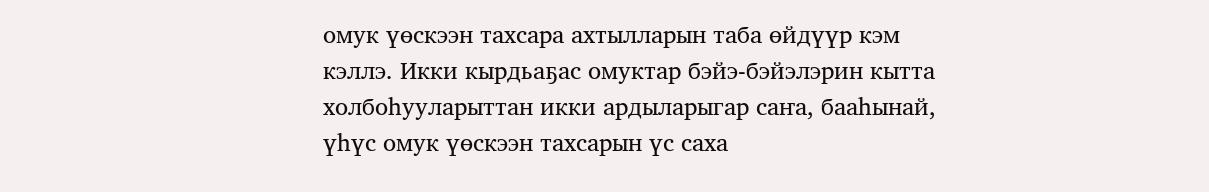омук үөскээн тахсара ахтылларын таба өйдүүр кэм кэллэ. Икки кырдьаҕас омуктар бэйэ-бэйэлэрин кытта холбоһууларыттан икки ардыларыгар саҥа, бааһынай, үһүс омук үөскээн тахсарын үс саха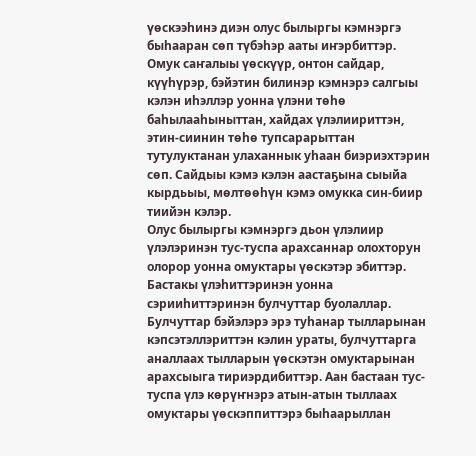үөскээһинэ диэн олус былыргы кэмнэргэ быһааран сөп түбэһэр ааты иҥэрбиттэр.
Омук саҥалыы үөскүүр, онтон сайдар, күүһүрэр, бэйэтин билинэр кэмнэрэ салгыы кэлэн иһэллэр уонна үлэни төһө баһылааһыныттан, хайдах үлэлиириттэн, этин-сиинин төһө тупсарарыттан тутулуктанан улаханнык уһаан биэриэхтэрин сөп. Сайдыы кэмэ кэлэн аастаҕына сыыйа кырдьыы, мөлтөөһүн кэмэ омукка син-биир тиийэн кэлэр.
Олус былыргы кэмнэргэ дьон үлэлиир үлэлэринэн тус-туспа арахсаннар олохторун олорор уонна омуктары үөскэтэр эбиттэр. Бастакы үлэһиттэринэн уонна сэрииһиттэринэн булчуттар буолаллар. Булчуттар бэйэлэрэ эрэ туһанар тылларынан кэпсэтэллэриттэн кэлин ураты, булчуттарга аналлаах тылларын үөскэтэн омуктарынан арахсыыга тириэрдибиттэр. Аан бастаан тус-туспа үлэ көрүҥнэрэ атын-атын тыллаах омуктары үөскэппиттэрэ быһаарыллан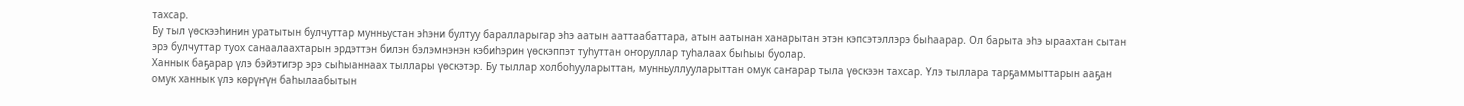тахсар.
Бу тыл үөскээһинин уратытын булчуттар мунньустан эһэни бултуу баралларыгар эһэ аатын ааттаабаттара, атын аатынан ханарытан этэн кэпсэтэллэрэ быһаарар. Ол барыта эһэ ыраахтан сытан эрэ булчуттар туох санаалаахтарын эрдэттэн билэн бэлэмнэнэн кэбиһэрин үөскэппэт туһуттан оҥоруллар туһалаах быһыы буолар.
Ханнык баҕарар үлэ бэйэтигэр эрэ сыһыаннаах тыллары үөскэтэр. Бу тыллар холбоһууларыттан, мунньуллууларыттан омук саҥарар тыла үөскээн тахсар. Үлэ тыллара тарҕаммыттарын ааҕан омук ханнык үлэ көрүҥүн баһылаабытын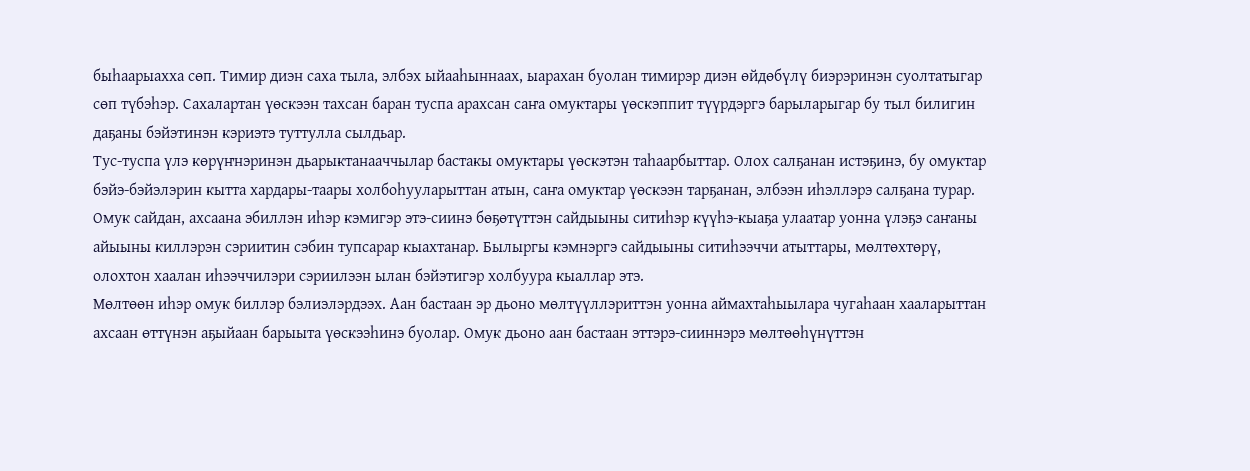быһаарыахха сөп. Тимир диэн саха тыла, элбэх ыйааһыннаах, ыарахан буолан тимирэр диэн өйдөбүлү биэрэринэн суолтатыгар сөп түбэһэр. Сахалартан үөскээн тахсан баран туспа арахсан саҥа омуктары үөскэппит түүрдэргэ барыларыгар бу тыл билигин даҕаны бэйэтинэн кэриэтэ туттулла сылдьар.
Тус-туспа үлэ көрүҥнэринэн дьарыктанааччылар бастакы омуктары үөскэтэн таһаарбыттар. Олох салҕанан истэҕинэ, бу омуктар бэйэ-бэйэлэрин кытта хардары-таары холбоһууларыттан атын, саҥа омуктар үөскээн тарҕанан, элбээн иһэллэрэ салҕана турар.
Омук сайдан, ахсаана эбиллэн иһэр кэмигэр этэ-сиинэ бөҕөтүттэн сайдыыны ситиһэр күүһэ-кыаҕа улаатар уонна үлэҕэ саҥаны айыыны киллэрэн сэриитин сэбин тупсарар кыахтанар. Былыргы кэмнэргэ сайдыыны ситиһээччи атыттары, мөлтөхтөрү, олохтон хаалан иһээччилэри сэриилээн ылан бэйэтигэр холбуура кыаллар этэ.
Мөлтөөн иһэр омук биллэр бэлиэлэрдээх. Аан бастаан эр дьоно мөлтүүллэриттэн уонна аймахтаһыылара чугаһаан хааларыттан ахсаан өттүнэн аҕыйаан барыыта үөскээһинэ буолар. Омук дьоно аан бастаан эттэрэ-сииннэрэ мөлтөөһүнүттэн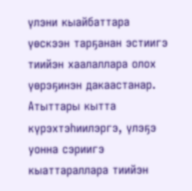үлэни кыайбаттара үөскээн тарҕанан эстиигэ тиийэн хаалаллара олох үөрэҕинэн дакаастанар. Атыттары кытта күрэхтэһиилэргэ, үлэҕэ уонна сэриигэ кыаттараллара тиийэн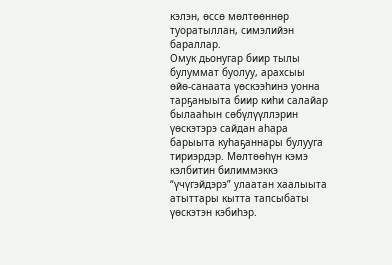кэлэн, өссө мөлтөөннөр туоратыллан, симэлийэн бараллар.
Омук дьонугар биир тылы булуммат буолуу, арахсыы өйө-санаата үөскээһинэ уонна тарҕаныыта биир киһи салайар былааһын сөбүлүүллэрин үөскэтэрэ сайдан аһара барыыта куһаҕаннары булууга тириэрдэр. Мөлтөөһүн кэмэ кэлбитин билиммэккэ “үчүгэйдэрэ” улаатан хаалыыта атыттары кытта тапсыбаты үөскэтэн кэбиһэр.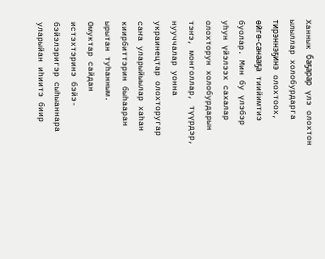Ханнык баҕарар үлэ олохтон ылыллар холобурдарга тирэннэҕинэ олохтоох, өйгө-санааҕа тиийимтиэ буолар. Мин бу үлэбэр уһун үйэлээх сахалар олохторун холобурдарын тэҥэ, монголлар, түүрдэр, нууччалар уонна украинецтар олохторугар саҥа уларыйыылар хаһан киирбиттэрин быһааран ырытан туһанным.
Омуктар сайдан истэхтэринэ бэйэ-бэйэлэригэр сыһыаннара уларыйан иһиитэ биир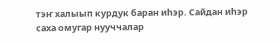тэҥ халыып курдук баран иһэр. Сайдан иһэр саха омугар нууччалар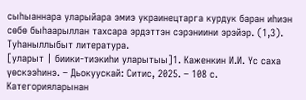сыһыаннара уларыйара эмиэ украинецтарга курдук баран иһиэн сөбө быһаарыллан тахсара эрдэттэн сэрэниини эрэйэр. (1,3).
Туһаныллыбыт литература.
[уларыт | биики-тиэкиһи уларытыы]1. Каженкин И.И. Үс саха үөскээһинэ. – Дьокуускай: Ситис, 2025. – 108 с.
Категорияларынан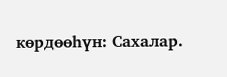көрдөөһүн: Сахалар.